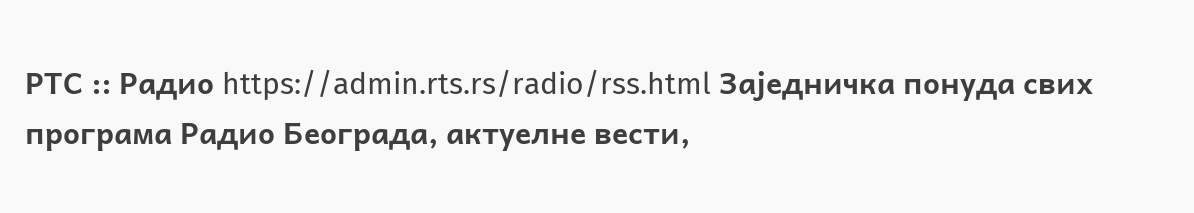РТС :: Радио https://admin.rts.rs/radio/rss.html Заједничка понуда свих програма Радио Београда, актуелне вести,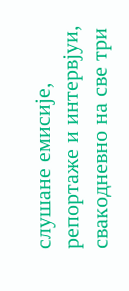слушане емисије, репортаже и интервјуи, свакодневно на све три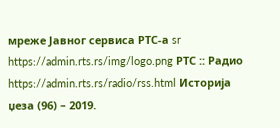мреже Јавног сервиса РТС-а sr https://admin.rts.rs/img/logo.png РТС :: Радио https://admin.rts.rs/radio/rss.html Историја џеза (96) – 2019.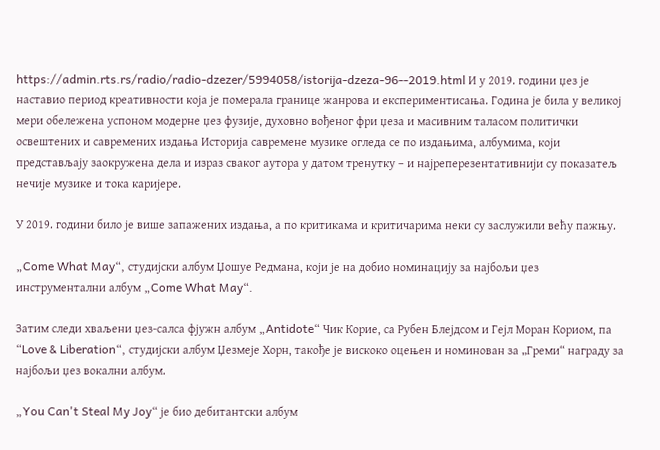https://admin.rts.rs/radio/radio-dzezer/5994058/istorija-dzeza-96--2019.html И у 2019. години џез је наставио период креативности која је померала границе жанрова и експериментисања. Година је била у великој мери обележена успоном модерне џез фузије, духовно вођеног фри џеза и масивним таласом политички освештених и савремених издања Историја савремене музике огледа се по издањима, албумима, који представљају заокружена дела и израз сваког аутора у датом тренутку – и најреперезентативнији су показатељ нечије музике и тока каријере.

У 2019. години било је више запажених издања, а по критикама и критичарима неки су заслужили већу пажњу.

„Come What May“, студијски албум Џошуе Редманa, који је на добио номинацију за најбољи џез инструментални албум „Come What May“.

Затим следи хваљени џез-салса фјужн албум „Antidote“ Чик Корие, са Рубен Блејдсом и Гејл Моран Кориом, па  “Love & Liberation“, студијски албум Џезмеје Хорн, тaкође је вискоко оцењен и номинован за „Греми“ награду за најбољи џез вокални албум.

„You Can't Steal My Joy“ је био дебитантски албум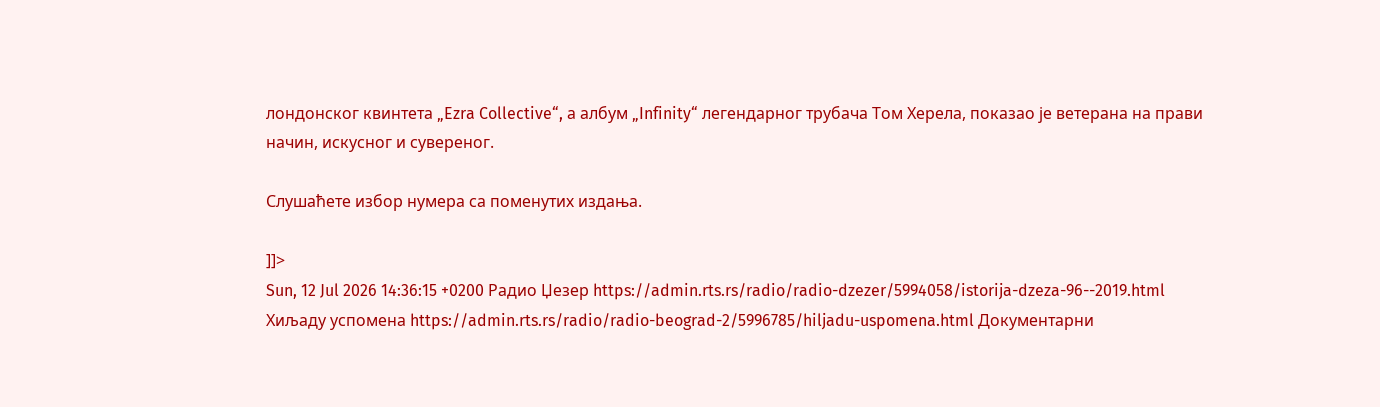лондонског квинтета „Ezra Collective“, а албум „Infinity“ легендарног трубача Том Херела, показао је ветерана на прави начин, искусног и сувереног.

Слушаћете избор нумера са поменутих издања.

]]>
Sun, 12 Jul 2026 14:36:15 +0200 Радио Џезер https://admin.rts.rs/radio/radio-dzezer/5994058/istorija-dzeza-96--2019.html
Хиљаду успомена https://admin.rts.rs/radio/radio-beograd-2/5996785/hiljadu-uspomena.html Документарни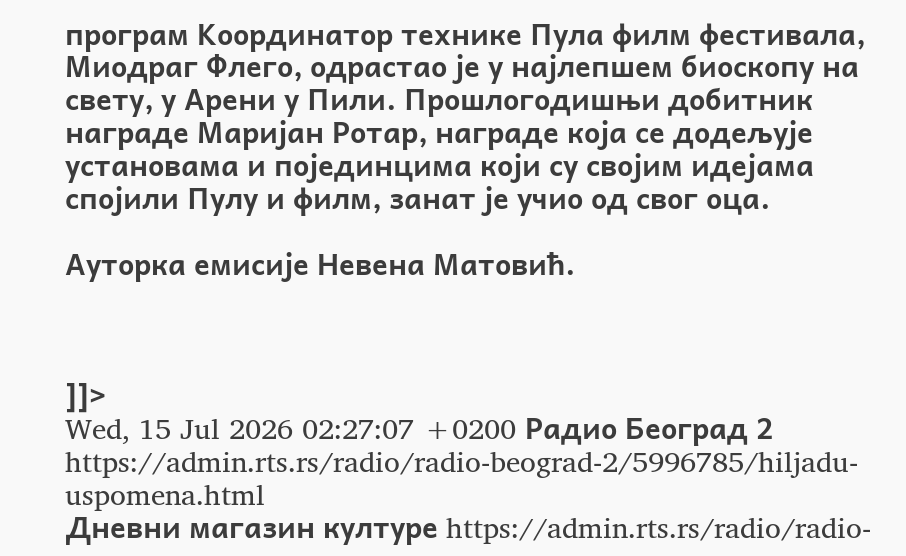програм Kоординатор технике Пула филм фестивала, Миодраг Флего, одрастао је у најлепшем биоскопу на свету, у Арени у Пили. Прошлогодишњи добитник награде Маријан Ротар, награде која се додељује установама и појединцима који су својим идејама спојили Пулу и филм, занат је учио од свог оца.

Ауторка емисије Невена Матовић.



]]>
Wed, 15 Jul 2026 02:27:07 +0200 Радио Београд 2 https://admin.rts.rs/radio/radio-beograd-2/5996785/hiljadu-uspomena.html
Дневни магазин културе https://admin.rts.rs/radio/radio-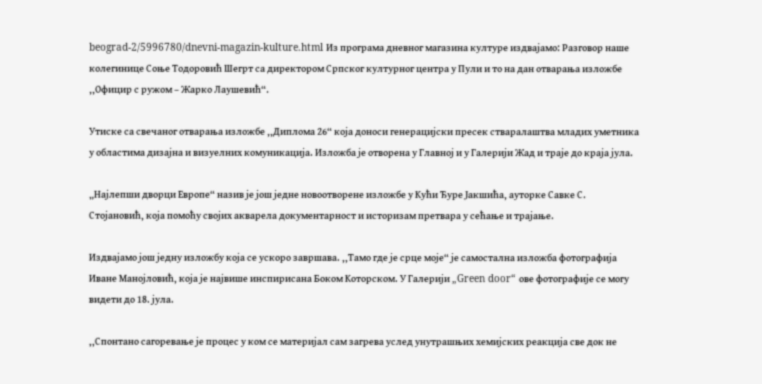beograd-2/5996780/dnevni-magazin-kulture.html Из програма дневног магазина културе издвајамо: Разговор наше колегинице Соње Тодоровић Шегрт са директором Српског културног центра у Пули и то на дан отварања изложбе ,,Официр с ружом – Жарко Лаушевић“.

Утиске са свечаног отварања изложбе ,,Диплома 26“ која доноси генерацијски пресек стваралаштва младих уметника у областима дизајна и визуелних комуникација. Изложба је отворена у Главној и у Галерији Жад и траје до краја јула.

„Најлепши дворци Европе“ назив је још једне новоотворене изложбе у Kући Ђуре Јакшића, ауторке Савке С. Стојановић, која помоћу својих акварела документарност и историзам претвара у сећање и трајање.

Издвајамо још једну изложбу која се ускоро завршава. ,,Тамо где је срце моје“ је самостална изложба фотографија Иване Манојловић, која је највише инспирисана Боком Kоторском. У Галерији „Green door“ ове фотографије се могу видети до 18. јула.

,,Спонтано сагоревање је процес у ком се материјал сам загрева услед унутрашњих хемијских реакција све док не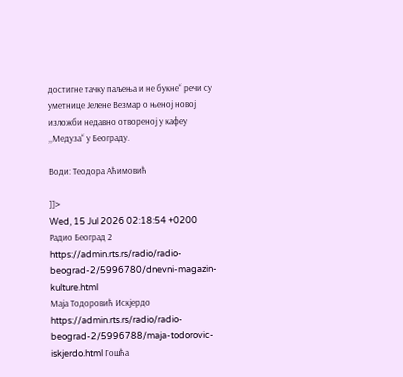достигне тачку паљења и не букне“ речи су уметнице Јелене Везмар о њеној новој изложби недавно отвореној у кафеу ,,Медуза“ у Београду.

Води: Теодора Аћимовић

]]>
Wed, 15 Jul 2026 02:18:54 +0200 Радио Београд 2 https://admin.rts.rs/radio/radio-beograd-2/5996780/dnevni-magazin-kulture.html
Маја Тодоровић Искјердо https://admin.rts.rs/radio/radio-beograd-2/5996788/maja-todorovic-iskjerdo.html Гошћа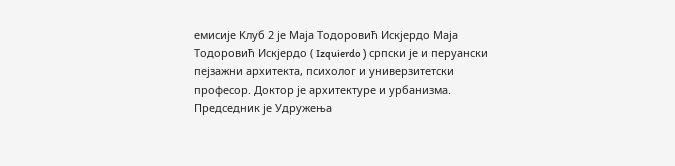емисије Kлуб 2 је Маја Тодоровић Искјердо Маја Тодоровић Искјердо ( Izquierdo ) српски је и перуански пејзажни архитекта, психолог и универзитетски професор. Доктор је архитектуре и урбанизма. Председник је Удружења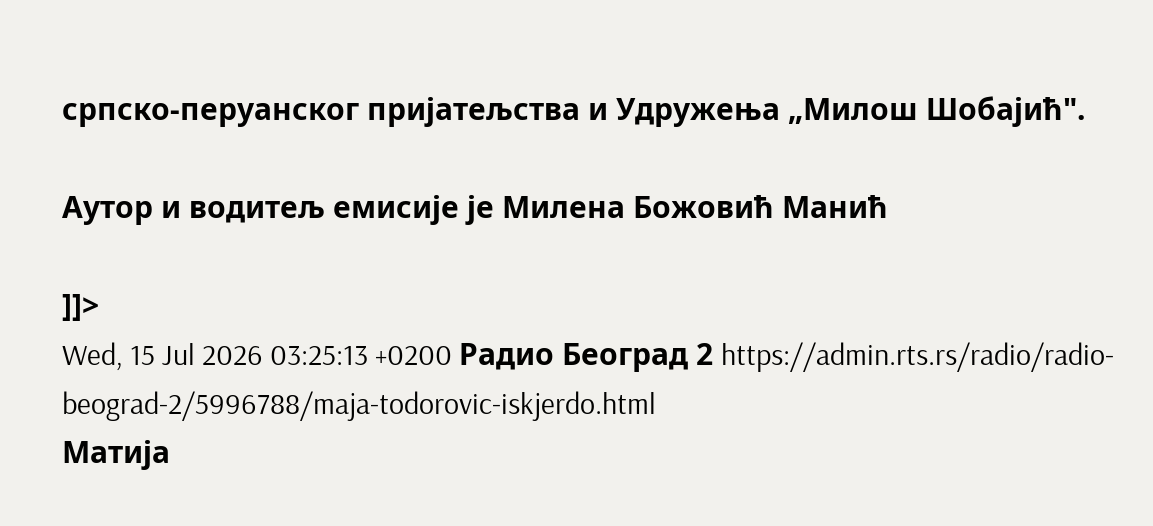српско-перуанског пријатељства и Удружења „Милош Шобајић".

Аутор и водитељ емисије је Милена Божовић Манић

]]>
Wed, 15 Jul 2026 03:25:13 +0200 Радио Београд 2 https://admin.rts.rs/radio/radio-beograd-2/5996788/maja-todorovic-iskjerdo.html
Матија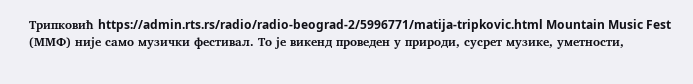Трипковић https://admin.rts.rs/radio/radio-beograd-2/5996771/matija-tripkovic.html Mountain Music Fest (ММФ) није само музички фестивал. То је викенд проведен у природи, сусрет музике, уметности,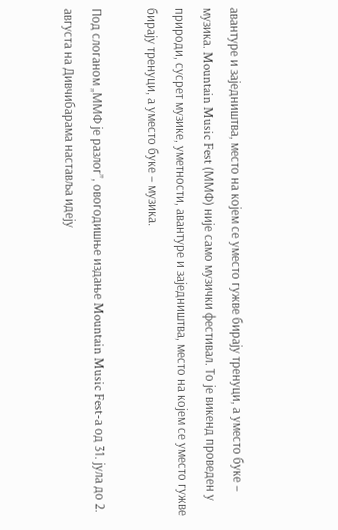авантуре и заједништва, место на којем се уместо гужве бирају тренуци, а уместо буке – музика. Mountain Music Fest (ММФ) није само музички фестивал. То је викенд проведен у природи, сусрет музике, уметности, авантуре и заједништва, место на којем се уместо гужве бирају тренуци, а уместо буке – музика.

Под слоганом „ММФ је разлог”, овогодишње издање Mountain Music Fest-а од 31. јула до 2. августа на Дивчибарама наставља идеју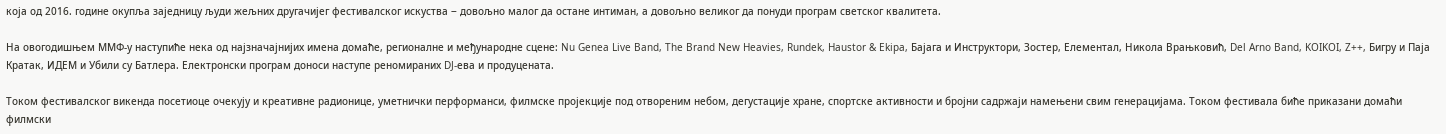која од 2016. године окупља заједницу људи жељних другачијег фестивалског искуства ‒ довољно малог да остане интиман, а довољно великог да понуди програм светског квалитета.

На овогодишњем ММФ-у наступиће нека од најзначајнијих имена домаће, регионалне и међународне сцене: Nu Genea Live Band, The Brand New Heavies, Rundek, Haustor & Ekipa, Бајага и Инструктори, Зостер, Елементал, Никола Врањковић, Del Arno Band, KOIKOI, Z++, Бигру и Паја Кратак, ИДЕМ и Убили су Батлера. Електронски програм доноси наступе реномираних DJ-ева и продуцената.

Током фестивалског викенда посетиоце очекују и креативне радионице, уметнички перформанси, филмске пројекције под отвореним небом, дегустације хране, спортске активности и бројни садржаји намењени свим генерацијама. Током фестивала биће приказани домаћи филмски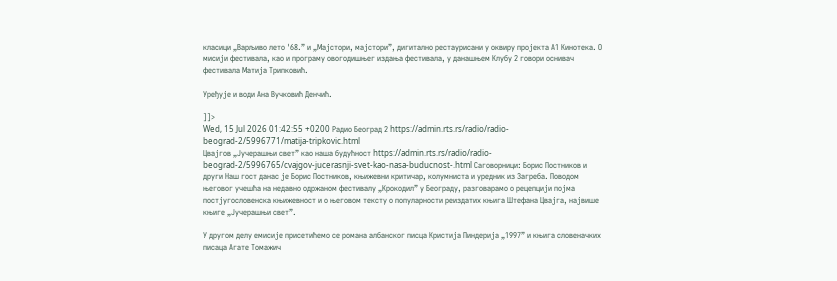класици „Варљиво лето '68.” и „Мајстори, мајстори”, дигитално рестаурисани у оквиру пројекта А1 Кинотека. О мисији фестивала, као и програму овогодишњег издања фестивала, у данашњем Клубу 2 говори оснивач фестивала Матија Трипковић.

Уређује и води Ана Вучковић Денчић.

]]>
Wed, 15 Jul 2026 01:42:55 +0200 Радио Београд 2 https://admin.rts.rs/radio/radio-beograd-2/5996771/matija-tripkovic.html
Цвајгов „Јучерашњи свет” као наша будућност https://admin.rts.rs/radio/radio-beograd-2/5996765/cvajgov-jucerasnji-svet-kao-nasa-buducnost-.html Саговорници: Борис Постников и други Наш гост данас је Борис Постников, књижевни критичар, колумниста и уредник из Загреба. Поводом његовог учешћа на недавно одржаном фестивалу „Крокодил” у Београду, разговарамо о рецепцији појма постјугословенска књижевност и о његовом тексту о популарности реиздатих књига Штефана Цвајга, највише књиге „Јучерашњи свет”.

У другом делу емисије присетићемо се романа албанског писца Кристија Пиндерија „1997” и књига словеначких писаца Агате Томажич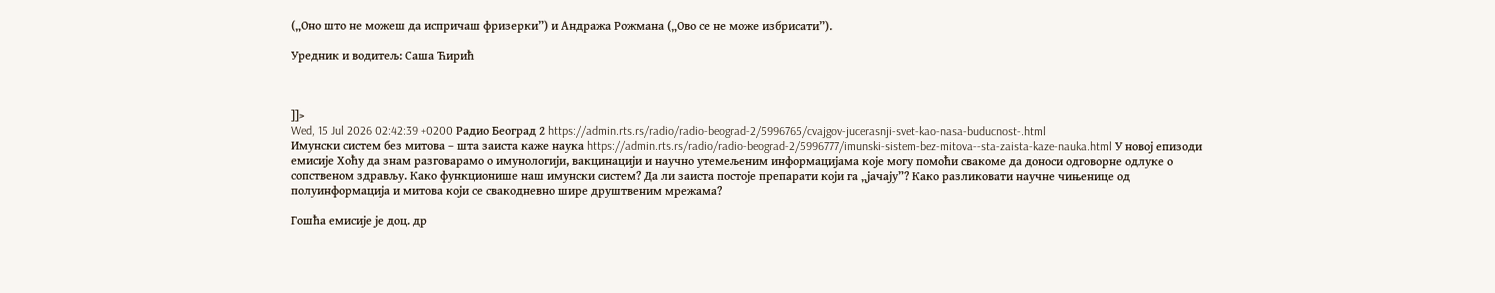(„Оно што не можеш да испричаш фризерки”) и Андража Рожмана („Ово се не може избрисати”).

Уредник и водитељ: Саша Ћирић



]]>
Wed, 15 Jul 2026 02:42:39 +0200 Радио Београд 2 https://admin.rts.rs/radio/radio-beograd-2/5996765/cvajgov-jucerasnji-svet-kao-nasa-buducnost-.html
Имунски систем без митова – шта заиста каже наука https://admin.rts.rs/radio/radio-beograd-2/5996777/imunski-sistem-bez-mitova--sta-zaista-kaze-nauka.html У новој епизоди емисије Хоћу да знам разговарамо о имунологији, вакцинацији и научно утемељеним информацијама које могу помоћи свакоме да доноси одговорне одлуке о сопственом здрављу. Како функционише наш имунски систем? Да ли заиста постоје препарати који га „јачају”? Како разликовати научне чињенице од полуинформација и митова који се свакодневно шире друштвеним мрежама?

Гошћа емисије је доц. др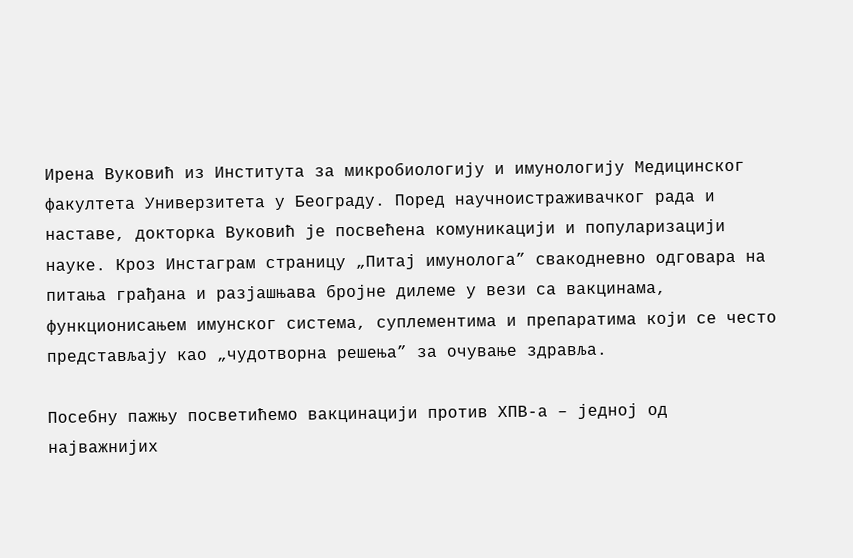Ирена Вуковић из Института за микробиологију и имунологију Медицинског факултета Универзитета у Београду. Поред научноистраживачког рада и наставе, докторка Вуковић је посвећена комуникацији и популаризацији науке. Кроз Инстаграм страницу „Питај имунолога” свакодневно одговара на питања грађана и разјашњава бројне дилеме у вези са вакцинама, функционисањем имунског система, суплементима и препаратима који се често представљају као „чудотворна решења” за очување здравља.

Посебну пажњу посветићемо вакцинацији против ХПВ-а – једној од најважнијих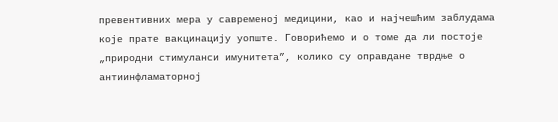превентивних мера у савременој медицини, као и најчешћим заблудама које прате вакцинацију уопште. Говорићемо и о томе да ли постоје „природни стимуланси имунитета”, колико су оправдане тврдње о антиинфламаторној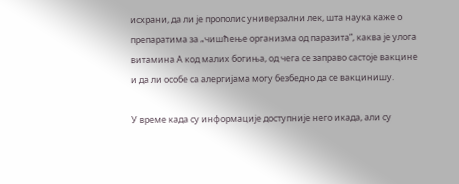исхрани, да ли је прополис универзални лек, шта наука каже о препаратима за „чишћење организма од паразита”, каква је улога витамина А код малих богиња, од чега се заправо састоје вакцине и да ли особе са алергијама могу безбедно да се вакцинишу.

У време када су информације доступније него икада, али су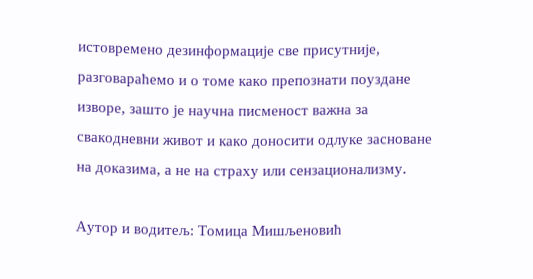истовремено дезинформације све присутније, разговараћемо и о томе како препознати поуздане изворе, зашто је научна писменост важна за свакодневни живот и како доносити одлуке засноване на доказима, а не на страху или сензационализму.

Аутор и водитељ: Томица Мишљеновић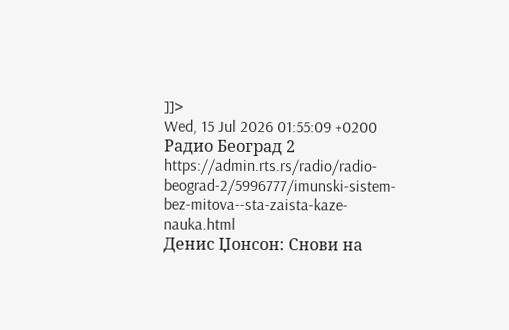]]>
Wed, 15 Jul 2026 01:55:09 +0200 Радио Београд 2 https://admin.rts.rs/radio/radio-beograd-2/5996777/imunski-sistem-bez-mitova--sta-zaista-kaze-nauka.html
Денис Џонсон: Снови на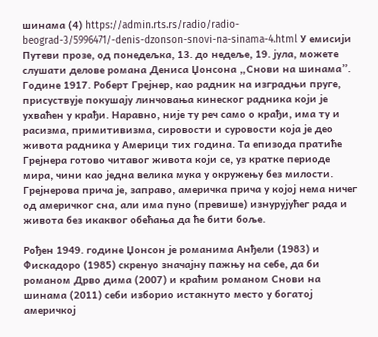шинама (4) https://admin.rts.rs/radio/radio-beograd-3/5996471/-denis-dzonson-snovi-na-sinama-4.html У емисији Путеви прозе, од понедељка, 13. до недеље, 19. јула, можете слушати делове романа Дениса Џонсона „Снови на шинама”. Године 1917. Роберт Грејнер, као радник на изградњи пруге, присуствује покушају линчовања кинеског радника који је ухваћен у крађи. Наравно, није ту реч само о крађи, има ту и расизма, примитивизма, сировости и суровости која је део живота радника у Америци тих година. Та епизода пратиће Грејнера готово читавог живота који се, уз кратке периоде мира, чини као једна велика мука у окружењу без милости. Грејнерова прича је, заправо, америчка прича у којој нема ничег од америчког сна, али има пуно (превише) изнурујућег рада и живота без икаквог обећања да ће бити боље.

Рођен 1949. године Џонсон је романима Анђели (1983) и Фискадоро (1985) скренуо значајну пажњу на себе, да би романом Дрво дима (2007) и краћим романом Снови на шинама (2011) себи изборио истакнуто место у богатој америчкој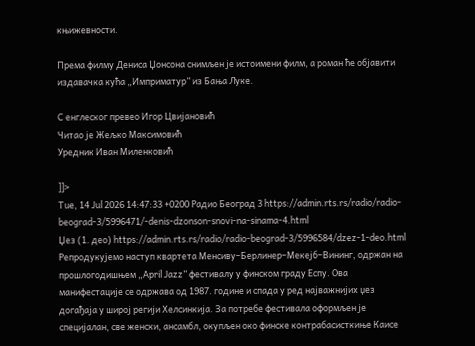књижевности.

Према филму Дениса Џонсона снимљен је истоимени филм, а роман ће објавити издавачка кућа „Имприматур” из Бања Луке.

С енглеског превео Игор Цвијановић
Читао је Жељко Максимовић
Уредник Иван Миленковић

]]>
Tue, 14 Jul 2026 14:47:33 +0200 Радио Београд 3 https://admin.rts.rs/radio/radio-beograd-3/5996471/-denis-dzonson-snovi-na-sinama-4.html
Џез (1. део) https://admin.rts.rs/radio/radio-beograd-3/5996584/dzez-1-deo.html Репродукујемо наступ квартета Менсиву–Берлинер–Мекејб–Вининг, одржан на прошлогодишњем „April Jazz” фестивалу у финском граду Еспу. Ова манифестације се одржава од 1987. године и спада у ред најважнијих џез догађаја у широј регији Хелсинкија. За потребе фестивала оформљен је специјалан, све женски, ансамбл, окупљен око финске контрабасисткиње Каисе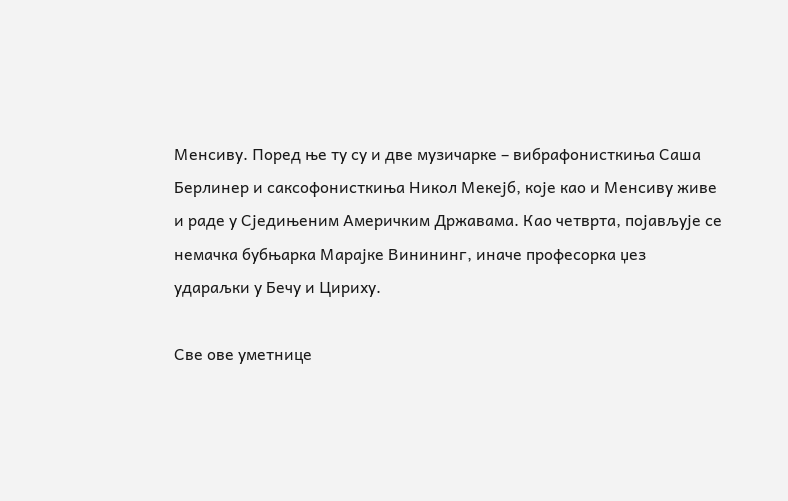Менсиву. Поред ње ту су и две музичарке – вибрафонисткиња Саша Берлинер и саксофонисткиња Никол Мекејб, које као и Менсиву живе и раде у Сједињеним Америчким Државама. Као четврта, појављује се немачка бубњарка Марајке Винининг, иначе професорка џез удараљки у Бечу и Цириху.

Све ове уметнице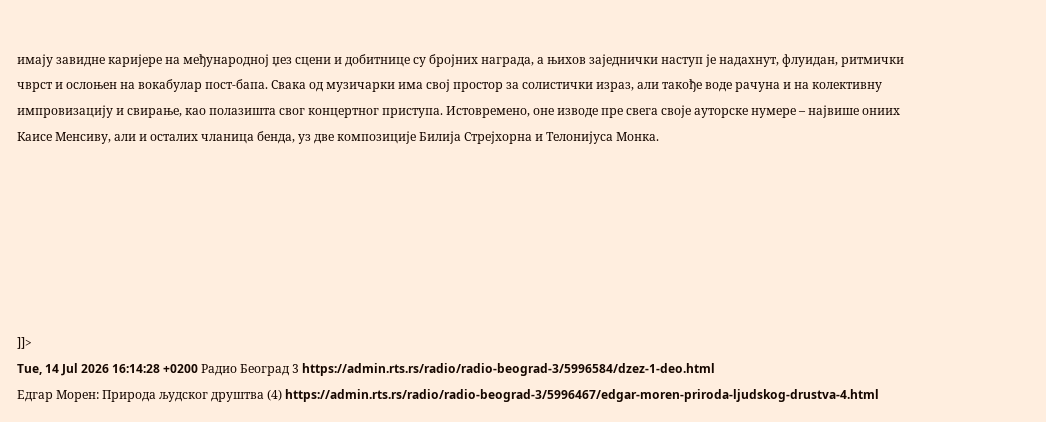имају завидне каријере на међународној џез сцени и добитнице су бројних награда, а њихов заједнички наступ је надахнут, флуидан, ритмички чврст и ослоњен на вокабулар пост-бапа. Свака од музичарки има свој простор за солистички израз, али такође воде рачуна и на колективну импровизацију и свирање, као полазишта свог концертног приступа. Истовремено, оне изводе пре свега своје ауторске нумере – највише ониих Каисе Менсиву, али и осталих чланица бенда, уз две композиције Билија Стрејхорна и Телонијуса Монка.







]]>
Tue, 14 Jul 2026 16:14:28 +0200 Радио Београд 3 https://admin.rts.rs/radio/radio-beograd-3/5996584/dzez-1-deo.html
Едгар Морен: Природа људског друштва (4) https://admin.rts.rs/radio/radio-beograd-3/5996467/edgar-moren-priroda-ljudskog-drustva-4.html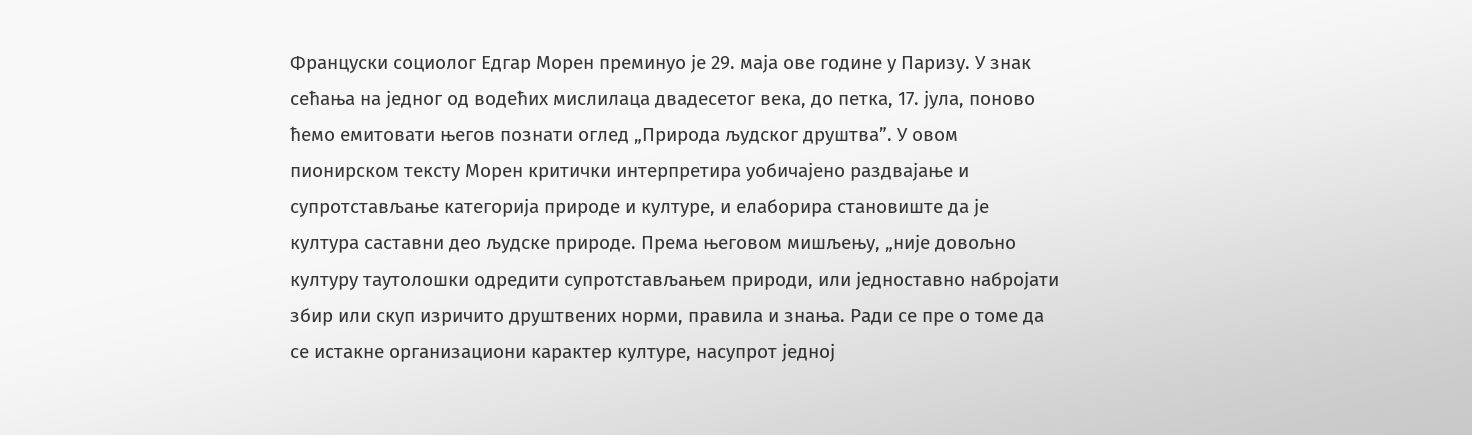Француски социолог Едгар Морен преминуо је 29. маја ове године у Паризу. У знак сећања на једног од водећих мислилаца двадесетог века, до петка, 17. јула, поново ћемо емитовати његов познати оглед „Природа људског друштва”. У овом пионирском тексту Морен критички интерпретира уобичајено раздвајање и супротстављање категорија природе и културе, и елаборира становиште да је култура саставни део људске природе. Према његовом мишљењу, „није довољно културу таутолошки одредити супротстављањем природи, или једноставно набројати збир или скуп изричито друштвених норми, правила и знања. Ради се пре о томе да се истакне организациони карактер културе, насупрот једној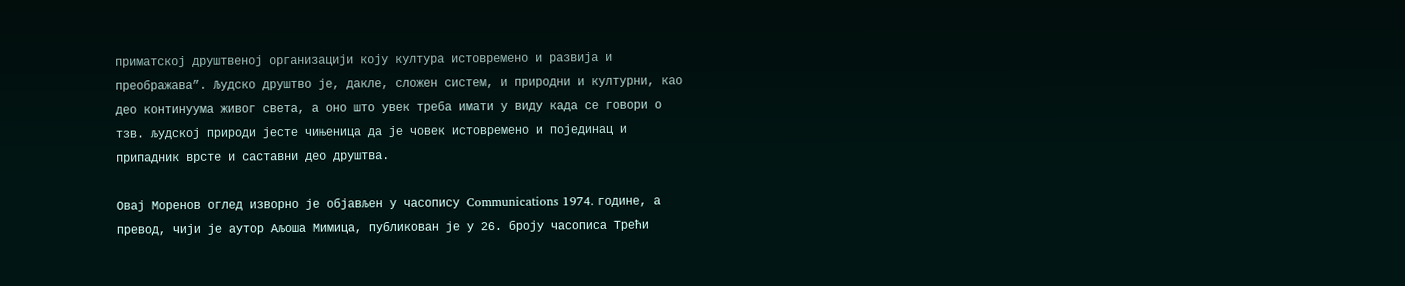приматској друштвеној организацији коју култура истовремено и развија и преображава”. Људско друштво је, дакле, сложен систем, и природни и културни, као део континуума живог света, а оно што увек треба имати у виду када се говори о тзв. људској природи јесте чињеница да је човек истовремено и појединац и припадник врсте и саставни део друштва.

Овај Моренов оглед изворно је објављен у часопису Communications 1974. године, а превод, чији је аутор Аљоша Мимица, публикован је у 26. броју часописа Трећи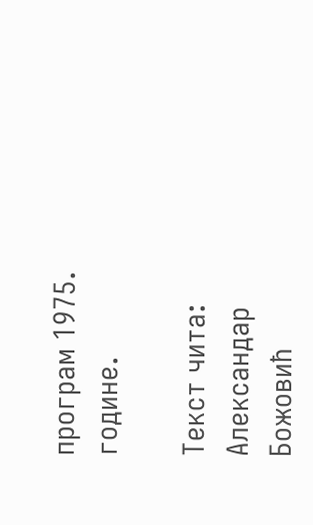програм 1975. године.

Текст чита: Александар Божовић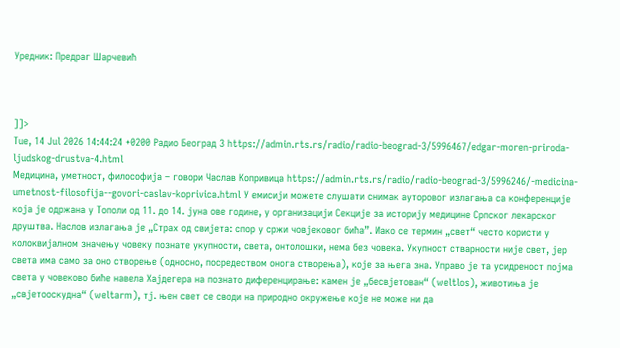Уредник: Предраг Шарчевић



]]>
Tue, 14 Jul 2026 14:44:24 +0200 Радио Београд 3 https://admin.rts.rs/radio/radio-beograd-3/5996467/edgar-moren-priroda-ljudskog-drustva-4.html
Медицина, уметност, философија – говори Часлав Копривица https://admin.rts.rs/radio/radio-beograd-3/5996246/-medicina-umetnost-filosofija--govori-caslav-koprivica.html У емисији можете слушати снимак ауторовог излагања са конференције која је одржана у Тополи од 11. до 14. јуна ове године, у организацији Секције за историју медицине Српског лекарског друштва. Наслов излагања је „Страх од свијета: спор у сржи човјековог бића”. Иако се термин „свет“ често користи у колоквијалном значењу човеку познате укупности, света, онтолошки, нема без човека. Укупност стварности није свет, јер света има само за оно створење (односно, посредеством онога створења), које за њега зна. Управо је та усидреност појма света у човеково биће навела Хајдегера на познато диференцирање: камен је „бесвјетован“ (weltlos), животиња је „свјетооскудна“ (weltarm), тј. њен свет се своди на природно окружење које не може ни да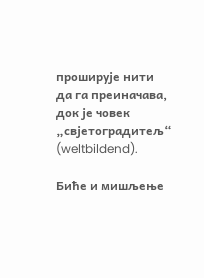проширује нити да га преиначава, док је човек „свjетоградитељ“ (weltbildend).

Биће и мишљење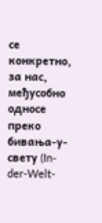се конкретно, за нас, међусобно односе преко бивања-у-свету (In-der-Welt-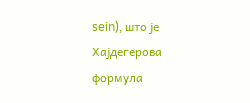sein), што је Хајдегерова формула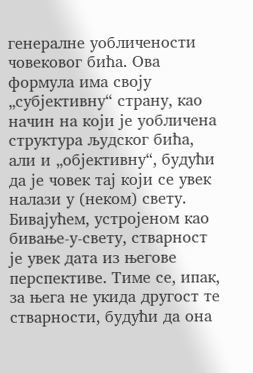генералне уобличености човековог бића. Ова формула има своју „субјективну“ страну, као начин на који је уобличена структура људског бића, али и „објективну“, будући да је човек тај који се увек налази у (неком) свету. Бивајућем, устројеном као бивање-у-свету, стварност је увек дата из његове перспективе. Тиме се, ипак, за њега не укида другост те стварности, будући да она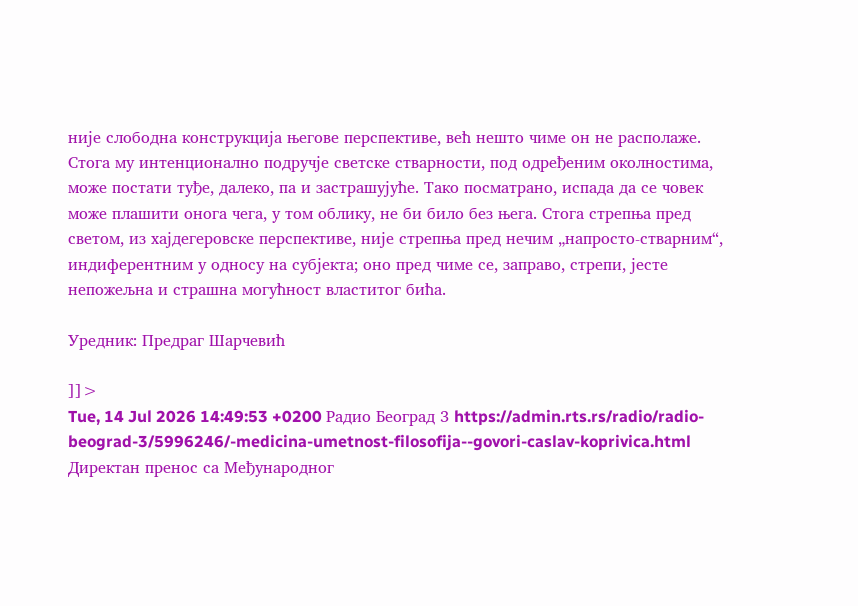није слободна конструкција његове перспективе, већ нешто чиме он не располаже. Стога му интенционално подручје светске стварности, под одређеним околностима, може постати туђе, далеко, па и застрашујуће. Тако посматрано, испада да се човек може плашити онога чега, у том облику, не би било без њега. Стога стрепња пред светом, из хајдегеровске перспективе, није стрепња пред нечим „напросто-стварним“, индиферентним у односу на субјекта; оно пред чиме се, заправо, стрепи, јесте непожељна и страшна могућност властитог бића.

Уредник: Предраг Шарчевић

]]>
Tue, 14 Jul 2026 14:49:53 +0200 Радио Београд 3 https://admin.rts.rs/radio/radio-beograd-3/5996246/-medicina-umetnost-filosofija--govori-caslav-koprivica.html
Директан пренос са Међународног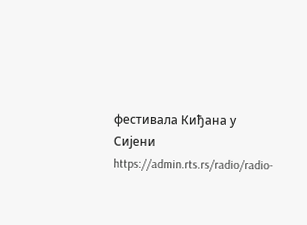фестивала Киђана у Сијени https://admin.rts.rs/radio/radio-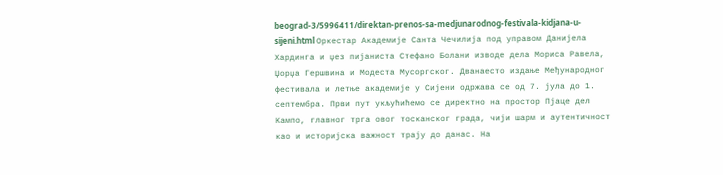beograd-3/5996411/direktan-prenos-sa-medjunarodnog-festivala-kidjana-u-sijeni.html Оркестар Академије Санта Чечилија под управом Данијела Хардинга и џез пијаниста Стефано Болани изводе дела Мориса Равела, Џорџа Гершвина и Модеста Мусоргског. Дванаесто издање Међународног фестивала и летње академије у Сијени одржава се од 7. јула до 1. септембра. Први пут укљућићемо се директно на простор Пјаце дел Кампо, главног трга овог тосканског града, чији шарм и аутентичност као и историјска важност трају до данас. На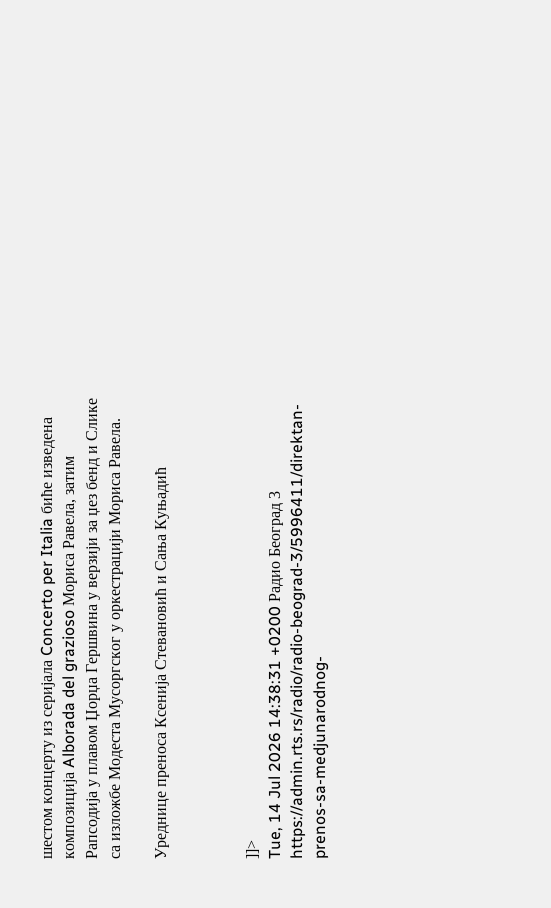шестом концерту из серијала Concerto per Italia биће изведена композиција Alborada del grazioso Мориса Равела, затим Рапсодија у плавом Џорџа Гершвина у верзији за џез бенд и Слике са изложбе Модеста Мусоргског у оркестрацији Мориса Равела.

Уреднице преноса Ксенија Стевановић и Сања Куњадић



]]>
Tue, 14 Jul 2026 14:38:31 +0200 Радио Београд 3 https://admin.rts.rs/radio/radio-beograd-3/5996411/direktan-prenos-sa-medjunarodnog-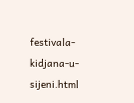festivala-kidjana-u-sijeni.html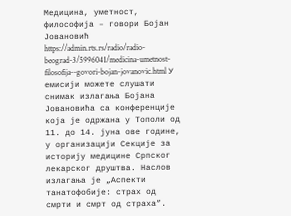Медицина, уметност, философија – говори Бојан Јовановић https://admin.rts.rs/radio/radio-beograd-3/5996041/medicina-umetnost-filosofija--govori-bojan-jovanovic.html У емисији можете слушати снимак излагања Бојана Јовановића са конференције која је одржана у Тополи од 11. до 14. јуна ове године, у организацији Секције за историју медицине Српског лекарског друштва. Наслов излагања је „Аспекти танатофобије: страх од смрти и смрт од страха”.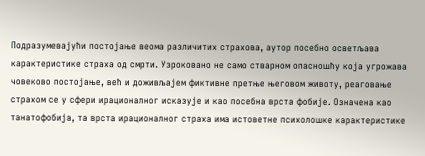Подразумевајући постојање веома различитих страхова, аутор посебно осветљава карактеристике страха од смрти. Узроковано не само стварном опасношћу која угрожава човеково постојање, већ и доживљајем фиктивне претње његовом животу, реаговање страхом се у сфери ирационалног исказује и као посебна врста фобије. Означена као танатофобија, та врста ирационалног страха има истоветне психолошке карактеристике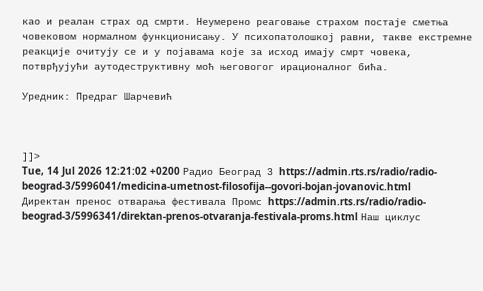као и реалан страх од смрти. Неумерено реаговање страхом постаје сметња човековом нормалном функционисању. У психопатолошкој равни, такве екстремне реакције очитују се и у појавама које за исход имају смрт човека, потврђујући аутодеструктивну моћ његовогог ирационалног бића.

Уредник: Предраг Шарчевић



]]>
Tue, 14 Jul 2026 12:21:02 +0200 Радио Београд 3 https://admin.rts.rs/radio/radio-beograd-3/5996041/medicina-umetnost-filosofija--govori-bojan-jovanovic.html
Директан пренос отварања фестивала Промс https://admin.rts.rs/radio/radio-beograd-3/5996341/direktan-prenos-otvaranja-festivala-proms.html Наш циклус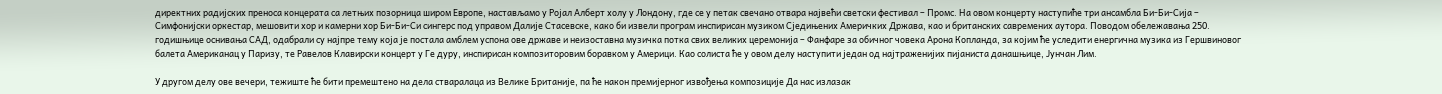директних радијских преноса концерата са летњих позорница широм Европе, настављамо у Ројал Алберт холу у Лондону, где се у петак свечано отвара највећи светски фестивал – Промс. На овом концерту наступиће три ансамбла Би-Би-Сија – Симфонијски оркестар, мешовити хор и камерни хор Би-Би-Си сингерс под управом Далије Стасевске, како би извели програм инспирисан музиком Сједињених Америчких Држава, као и британских савремених аутора. Поводом обележавања 250. годишњице оснивања САД, одабрали су најпре тему која је постала амблем успона ове државе и неизоставна музичка потка свих великих церемонија – Фанфаре за обичног човека Арона Копланда, за којим ће уследити енергична музика из Гершвиновог балета Американац у Паризу, те Равелов Клавирски концерт у Ге дуру, инспирисан композиторовим боравком у Америци. Као солиста ће у овом делу наступити један од најтраженијих пијаниста данашњице, Јунчан Лим.

У другом делу ове вечери, тежиште ће бити премештено на дела стваралаца из Велике Британије, па ће након премијерног извођења композиције Да нас излазак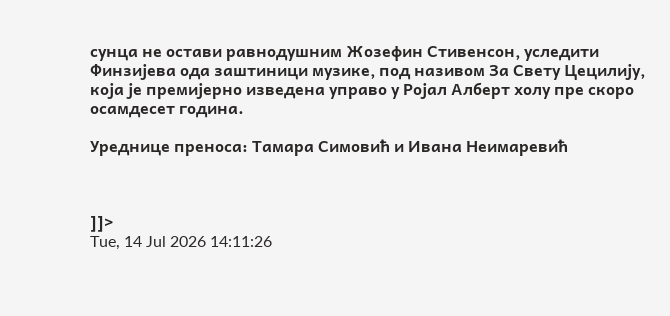сунца не остави равнодушним Жозефин Стивенсон, уследити Финзијева ода заштиници музике, под називом За Свету Цецилију, која је премијерно изведена управо у Ројал Алберт холу пре скоро осамдесет година.

Уреднице преноса: Тамара Симовић и Ивана Неимаревић



]]>
Tue, 14 Jul 2026 14:11:26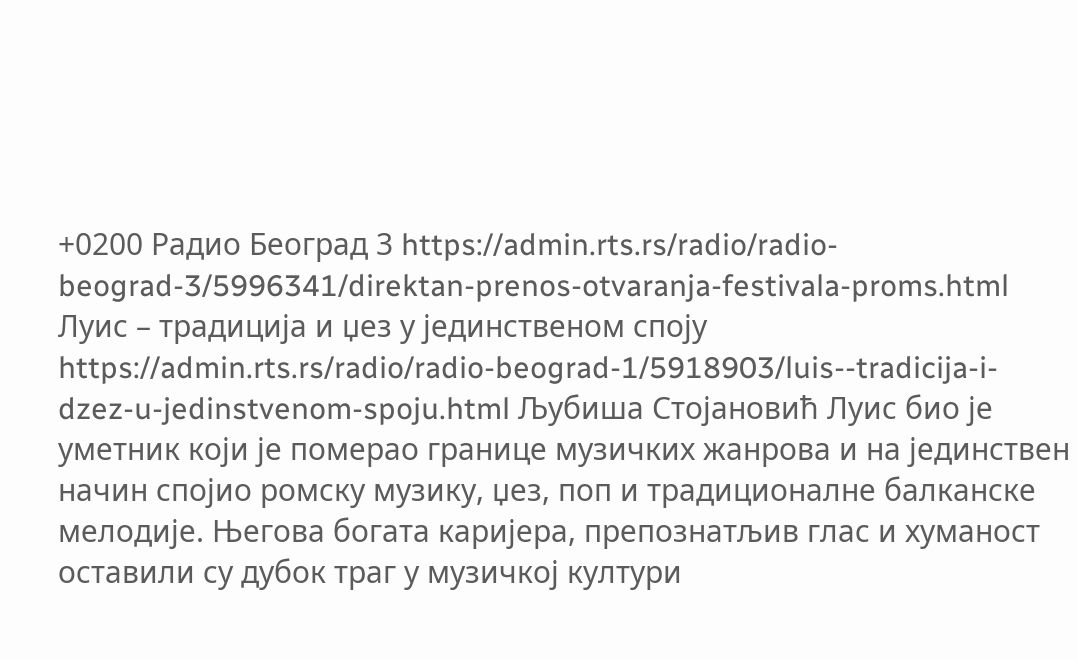+0200 Радио Београд 3 https://admin.rts.rs/radio/radio-beograd-3/5996341/direktan-prenos-otvaranja-festivala-proms.html
Луис – традиција и џез у јединственом споју https://admin.rts.rs/radio/radio-beograd-1/5918903/luis--tradicija-i-dzez-u-jedinstvenom-spoju.html Љубиша Стојановић Луис био је уметник који је померао границе музичких жанрова и на јединствен начин спојио ромску музику, џез, поп и традиционалне балканске мелодије. Његова богата каријера, препознатљив глас и хуманост оставили су дубок траг у музичкој култури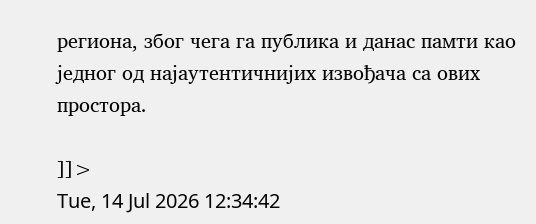региона, због чега га публика и данас памти као једног од најаутентичнијих извођача са ових простора.

]]>
Tue, 14 Jul 2026 12:34:42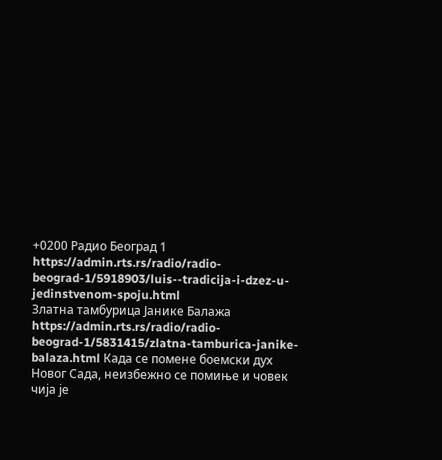+0200 Радио Београд 1 https://admin.rts.rs/radio/radio-beograd-1/5918903/luis--tradicija-i-dzez-u-jedinstvenom-spoju.html
Златна тамбурица Јанике Балажа https://admin.rts.rs/radio/radio-beograd-1/5831415/zlatna-tamburica-janike-balaza.html Када се помене боемски дух Новог Сада, неизбежно се помиње и човек чија је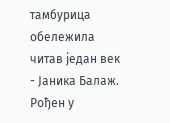тамбурица обележила читав један век - Јаника Балаж. Рођен у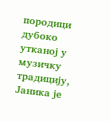породици дубоко утканој у музичку традицију, Јаника је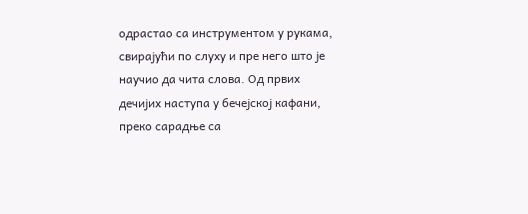одрастао са инструментом у рукама, свирајући по слуху и пре него што је научио да чита слова. Од првих дечијих наступа у бечејској кафани, преко сарадње са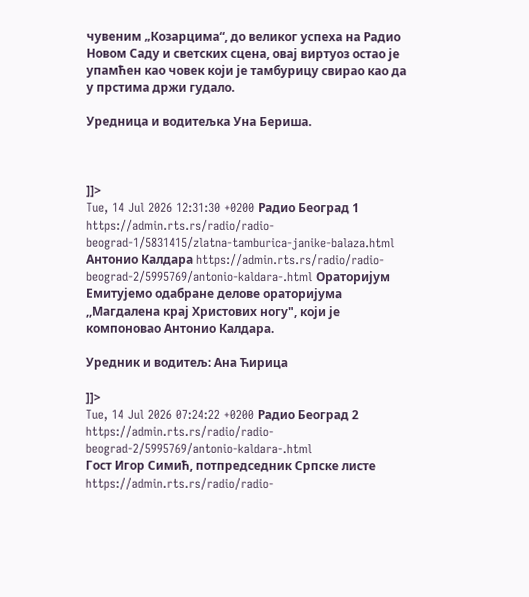чувеним „Козарцима“, до великог успеха на Радио Новом Саду и светских сцена, овај виртуоз остао је упамћен као човек који је тамбурицу свирао као да у прстима држи гудало.

Уредница и водитељка Уна Бериша.



]]>
Tue, 14 Jul 2026 12:31:30 +0200 Радио Београд 1 https://admin.rts.rs/radio/radio-beograd-1/5831415/zlatna-tamburica-janike-balaza.html
Антонио Калдара https://admin.rts.rs/radio/radio-beograd-2/5995769/antonio-kaldara-.html Ораторијум Емитујемо одабране делове ораторијума ,,Магдалена крај Христових ногу", који је компоновао Антонио Калдара.

Уредник и водитељ: Ана Ћирица

]]>
Tue, 14 Jul 2026 07:24:22 +0200 Радио Београд 2 https://admin.rts.rs/radio/radio-beograd-2/5995769/antonio-kaldara-.html
Гост Игор Симић, потпредседник Српске листе https://admin.rts.rs/radio/radio-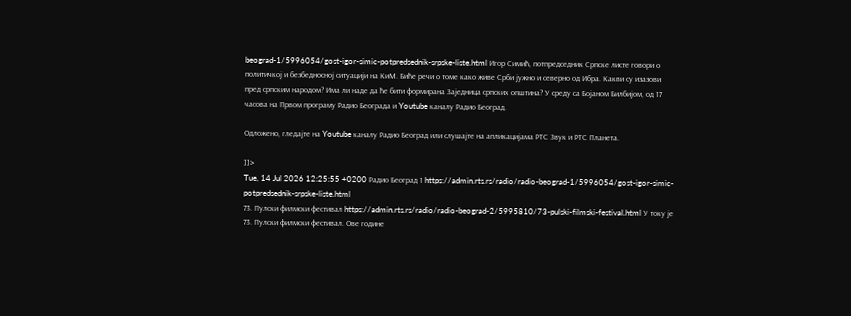beograd-1/5996054/gost-igor-simic-potpredsednik-srpske-liste.html Игор Симић, потпредседник Српске листе говори о политичкој и безбедносној ситуацији на КиМ. Биће речи о томе како живе Срби јужно и северно од Ибра. Какви су изазови пред српским народом? Има ли наде да ће бити формирана Заједница српских општина? У среду са Бојаном Билбијом, од 17 часова на Првом програму Радио Београда и Youtube каналу Радио Београд.

Одложено, гледајте на Youtube каналу Радио Београд или слушајте на апликацијама РТС Звук и РТС Планета.

]]>
Tue, 14 Jul 2026 12:25:55 +0200 Радио Београд 1 https://admin.rts.rs/radio/radio-beograd-1/5996054/gost-igor-simic-potpredsednik-srpske-liste.html
73. Пулски филмски фестивал https://admin.rts.rs/radio/radio-beograd-2/5995810/73-pulski-filmski-festival.html У току је 73. Пулски филмски фестивал. Ове године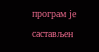програм је састављен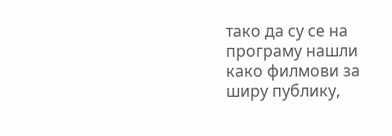тако да су се на програму нашли како филмови за ширу публику,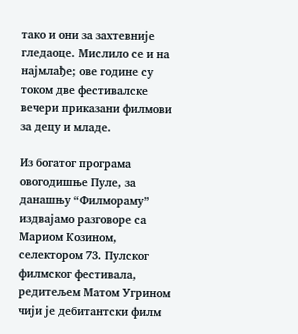тако и они за захтевније гледаоце. Мислило се и на најмлађе; ове године су током две фестивалске вечери приказани филмови за децу и младе.

Из богатог програма овогодишње Пуле, за данашњу “Филмораму” издвајамо разговоре са Мариом Козином, селектором 73. Пулског филмског фестивала, редитељем Матом Угрином чији је дебитантски филм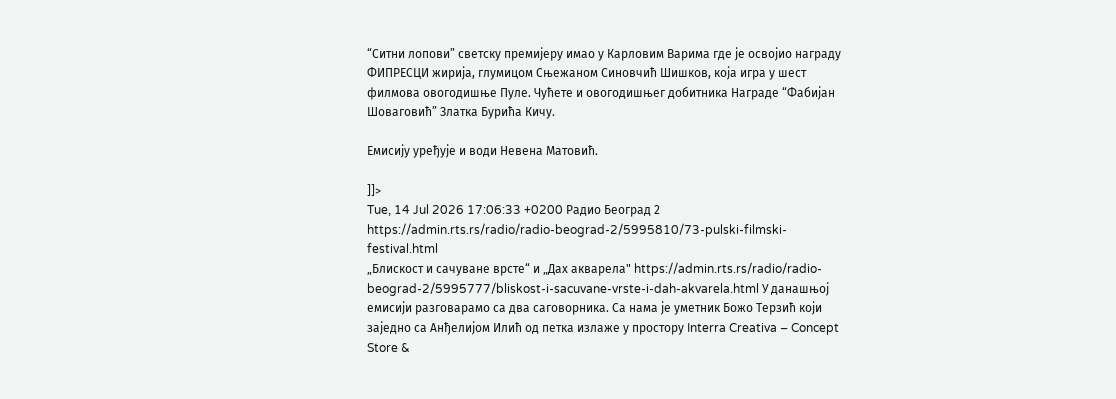“Ситни лопови” светску премијеру имао у Карловим Варима где је освојио награду ФИПРЕСЦИ жирија, глумицом Сњежаном Синовчић Шишков, која игра у шест филмова овогодишње Пуле. Чућете и овогодишњег добитника Награде “Фабијан Шоваговић” Златка Бурића Кичу.

Емисију уређује и води Невена Матовић.

]]>
Tue, 14 Jul 2026 17:06:33 +0200 Радио Београд 2 https://admin.rts.rs/radio/radio-beograd-2/5995810/73-pulski-filmski-festival.html
„Блискост и сачуване врсте“ и „Дах акварела" https://admin.rts.rs/radio/radio-beograd-2/5995777/bliskost-i-sacuvane-vrste-i-dah-akvarela.html У данашњој емисији разговарамо са два саговорника. Са нама је уметник Божо Терзић који заједно са Анђелијом Илић од петка излаже у простору Interra Creativa – Concept Store &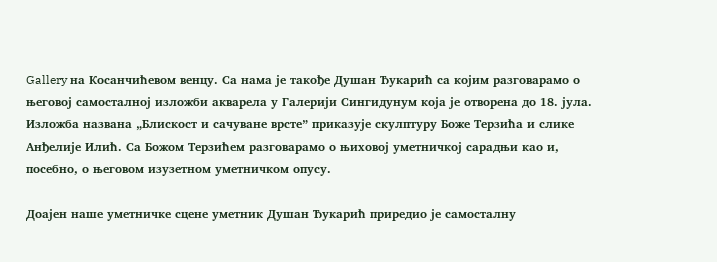Gallery на Косанчићевом венцу. Са нама је такође Душан Ђукарић са којим разговарамо о његовој самосталној изложби акварела у Галерији Сингидунум која је отворена до 18. јула. Изложба названа „Блискост и сачуване врсте” приказује скулптуру Боже Терзића и слике Анђелије Илић. Са Божом Терзићем разговарамо о њиховој уметничкој сарадњи као и, посебно, о његовом изузетном уметничком опусу.

Доајен наше уметничке сцене уметник Душан Ђукарић приредио је самосталну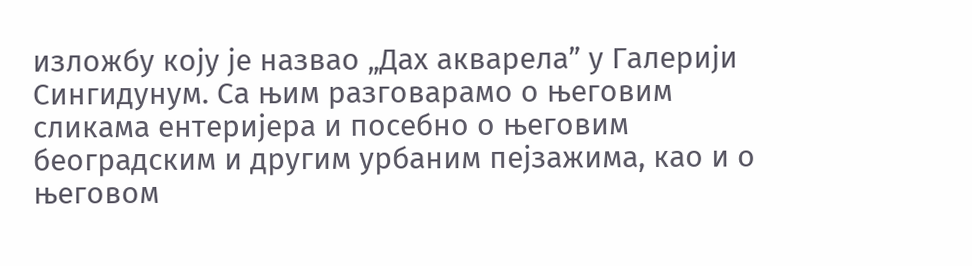изложбу коју је назвао „Дах акварела” у Галерији Сингидунум. Са њим разговарамо о његовим сликама ентеријера и посебно о његовим београдским и другим урбаним пејзажима, као и о његовом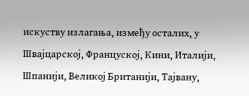искуству излагања, између осталих, у Швајцарској, Француској, Кини, Италији, Шпанији, Великој Британији, Тајвану,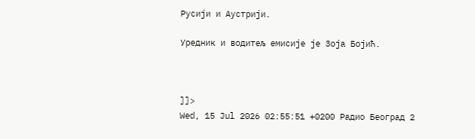Русији и Аустрији.

Уредник и водитељ емисије је Зоја Бојић.



]]>
Wed, 15 Jul 2026 02:55:51 +0200 Радио Београд 2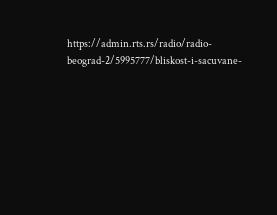https://admin.rts.rs/radio/radio-beograd-2/5995777/bliskost-i-sacuvane-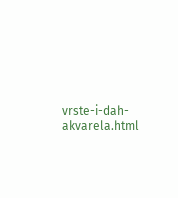vrste-i-dah-akvarela.html